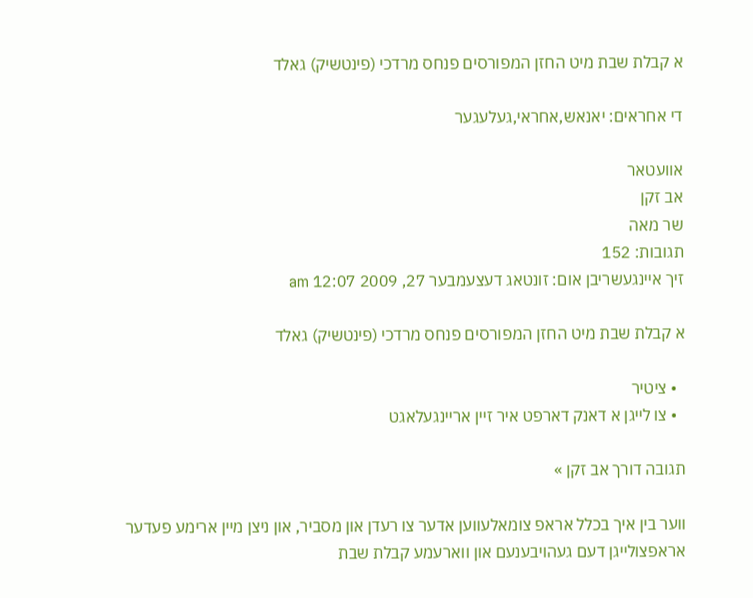א קבלת שבת מיט החזן המפורסים פנחס מרדכי (פינטשיק) גאלד

די אחראים: יאנאש,אחראי,געלעגער

אוועטאר
אב זקן
שר מאה
תגובות: 152
זיך איינגעשריבן אום: זונטאג דעצעמבער 27, 2009 12:07 am

א קבלת שבת מיט החזן המפורסים פנחס מרדכי (פינטשיק) גאלד

  • ציטיר
  • צו לייגן א דאנק דארפט איר זיין אריינגעלאגט

תגובה דורך אב זקן »

ווער בין איך בכלל אראפ צומאלעווען אדער צו רעדן און מסביר, און ניצן מיין ארימע פעדער אראפצולייגן דעם געהויבענעם און ווארעמע קבלת שבת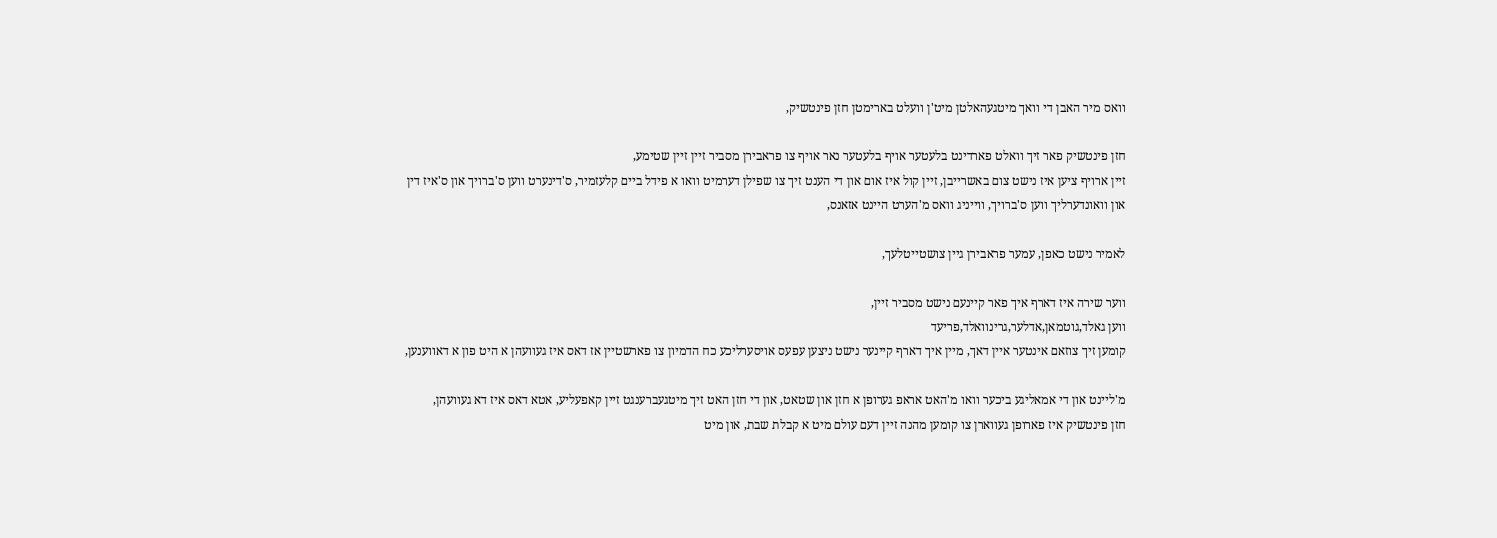וואס מיר האבן די וואך מיטגעהאלטן מיט'ן וועלט בארימטן חזן פינטשיק,

חזן פינטשיק פאר זיך וואלט פארדינט בלעטער אויף בלעטער נאר אויף צו פראבירן מסביר זיין זיין שטימע,
זיין ארויף ציען איז נישט צום באשרייבן, זיין קול איז אום און די הענט זיך צו שפילן דערמיט וואו א פידל ביים קלעזמיר, ס'דינערט ווען ס'ברויך און ס'איז דין און וואונדערליך ווען ס'ברויך, ווייניג וואס מ'הערט היינט אזאנס,

לאמיר נישט כאפן, עמער פראבירן גיין צושטייטלעך,

ווער שירה איז דארף איך פאר קיינעם נישט מסביר זיין,
ווען גאלד,גוטמאן,אדלער,גרינוואלד,פריעד
קומען זיך צוזאם אינטער איין דאך, מיין איך דארף קיינער נישט ניצען עפעס אויסערליכע כח הדמיון צו פארשטיין אז דאס איז געוועהן א היט פון א דאווענען,

מ'ליינט און די אמאליגע ביכער וואו מ'האט אראפ גערופן א חזן און שטאט, און די חזן האט זיך מיטגעברענגט זיין קאפעליע, אטא דאס איז דא געוועהן,
חזן פינטשיק איז פארופן געווארן צו קומען מהנה זיין דעם עולם מיט א קבלת שבת, און מיט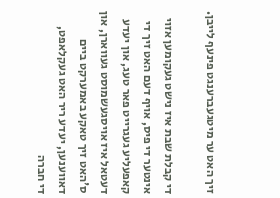זיך האט ער מיטגעברענגט פינעף לייבן.

די קבלת שבת איז נישט געקומען אזוי אינטער די פיס, אויף דעם האט זיך די קאפעליע געגרייט פאר טעג, און יעדע דעטאל איז אויסגעשמוסט געווארן, און ס'האט זיך טאקע באמערקט ביים דאווענען, יעדע ריר האט געקלאפט,
די חברה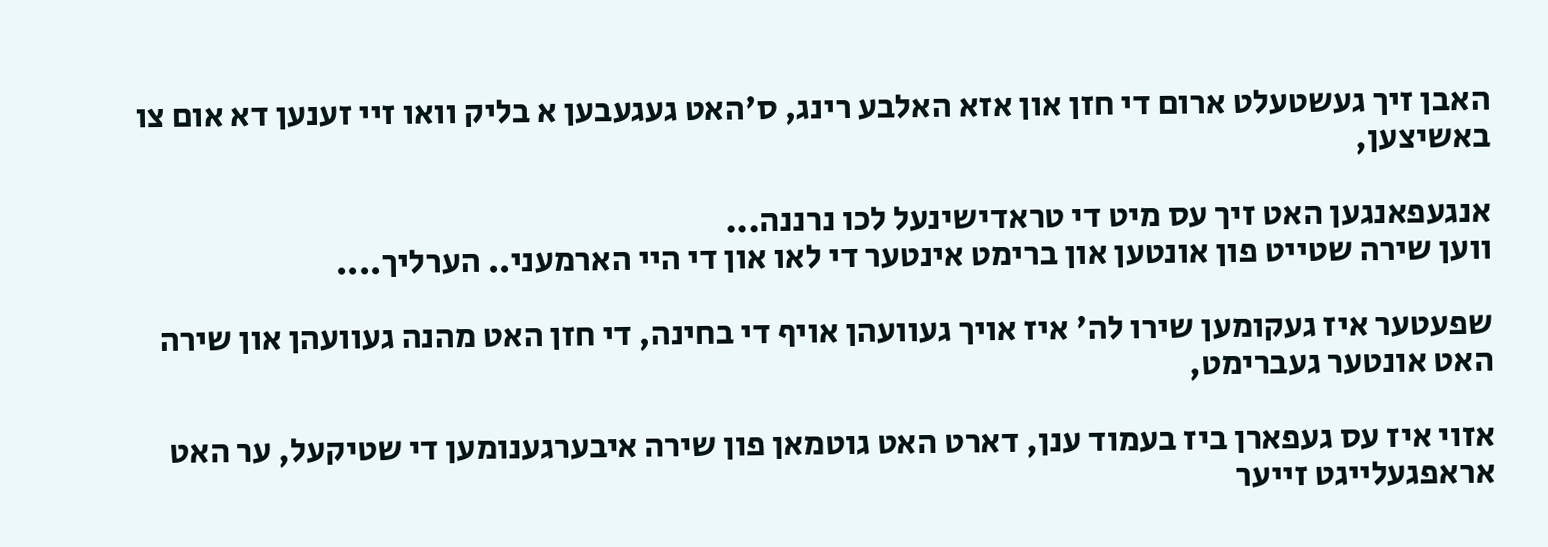האבן זיך געשטעלט ארום די חזן און אזא האלבע רינג, ס'האט געגעבען א בליק וואו זיי זענען דא אום צו באשיצען,

אנגעפאנגען האט זיך עס מיט די טראדישינעל לכו נרננה...
ווען שירה שטייט פון אונטען און ברימט אינטער די לאו און די היי הארמעני.. הערליך....

שפעטער איז געקומען שירו לה' איז אויך געוועהן אויף די בחינה, די חזן האט מהנה געוועהן און שירה האט אונטער געברימט,

אזוי איז עס געפארן ביז בעמוד ענן, דארט האט גוטמאן פון שירה איבערגענומען די שטיקעל, ער האט אראפגעלייגט זייער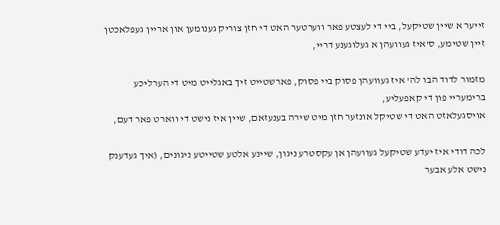זייער א שיין שטיקעל, ביי די לעצטע פאר ווערטער האט די חזן צוריק גענומען און אריין געפלאכטן זיין שטימע, ס'איז געוועהן א געלוגענע דריי,

מזמור לדוד הבו לה' איז געוועהן פסוק ביי פסוק, פארשטייט זיך באגלייט מיט די הערליכע ברימעריי פון די קאפעליע,
אויסגעלאזט האט די שטיקל אונזער חזן מיט שירה בענעזאם, שיין איז נישט די ווארט פאר דעם,

לכה דודי איז יעדע שטיקעל געוועהן אן עקסטרע ניגון, שיינע אלטע שטייטע ניגונים, (איך געדענק נישט אלע אבער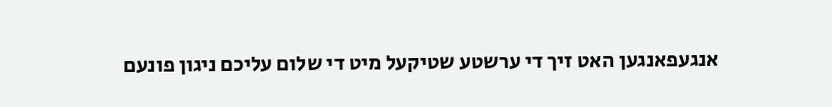אנגעפאנגען האט זיך די ערשטע שטיקעל מיט די שלום עליכם ניגון פונעם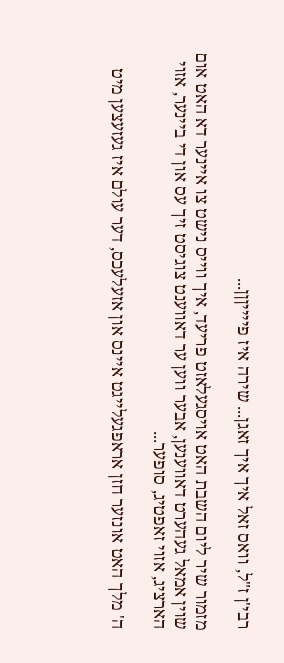רבי'ן ז"ל, וואס זאל איך איך זאגן... שירה איז פייייןןן...

מזמור שיר ליום השבת האט אויסגעלאזט פריעד, איך ווייס נישט צו איינער דא האט אום שוין אמאל געהערט דאווענען, אבער ווען ער דאווענט צוגיסט זיך עס און די ביינער, אזוי הארציג, אזוי זאפטיג, סופער...

ה' מלך האט אונזער חזן אראפגעלייגט איינס און אזעלעכס, דער עולם איז געזעצען מיט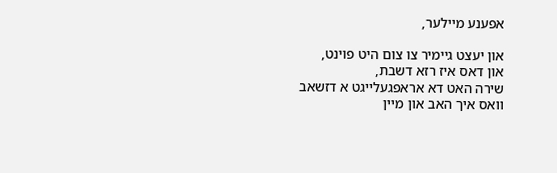אפענע מיילער,

און יעצט גיימיר צו צום היט פוינט,
און דאס איז רזא דשבת,
שירה האט דא אראפגעלייגט א דזשאב וואס איך האב און מיין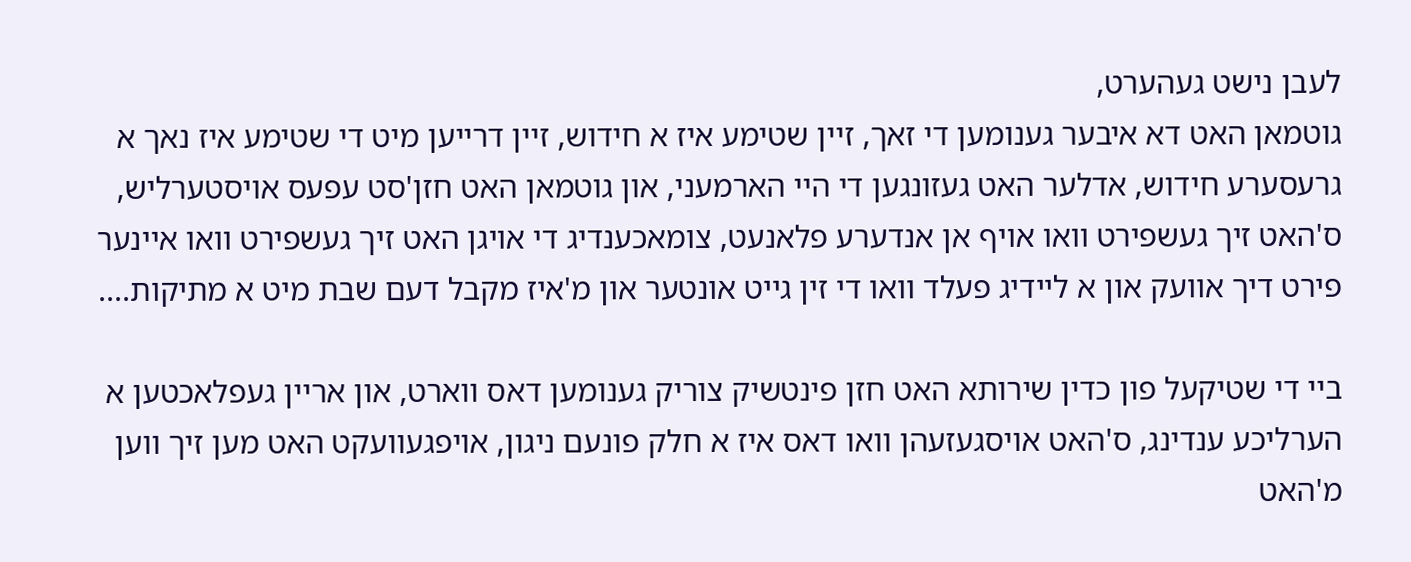לעבן נישט געהערט,
גוטמאן האט דא איבער גענומען די זאך, זיין שטימע איז א חידוש, זיין דרייען מיט די שטימע איז נאך א גרעסערע חידוש, אדלער האט געזונגען די היי הארמעני, און גוטמאן האט חזן'סט עפעס אויסטערליש, ס'האט זיך געשפירט וואו אויף אן אנדערע פלאנעט, צומאכענדיג די אויגן האט זיך געשפירט וואו איינער פירט דיך אוועק און א ליידיג פעלד וואו די זין גייט אונטער און מ'איז מקבל דעם שבת מיט א מתיקות....

ביי די שטיקעל פון כדין שירותא האט חזן פינטשיק צוריק גענומען דאס ווארט, און אריין געפלאכטען א הערליכע ענדינג, ס'האט אויסגעזעהן וואו דאס איז א חלק פונעם ניגון, אויפגעוועקט האט מען זיך ווען מ'האט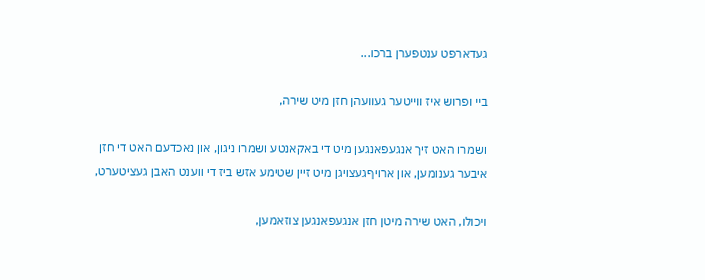געדארפט ענטפערן ברכו...

ביי ופרוש איז ווייטער געוועהן חזן מיט שירה,

ושמרו האט זיך אנגעפאנגען מיט די באקאנטע ושמרו ניגון, און נאכדעם האט די חזן איבער גענומען, און ארויףגעצויגן מיט זיין שטימע אזש ביז די ווענט האבן געציטערט,

ויכולו, האט שירה מיטן חזן אנגעפאנגען צוזאמען,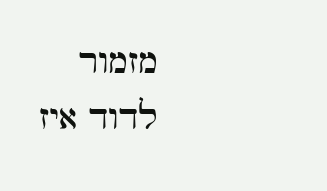מזמור לדוד איז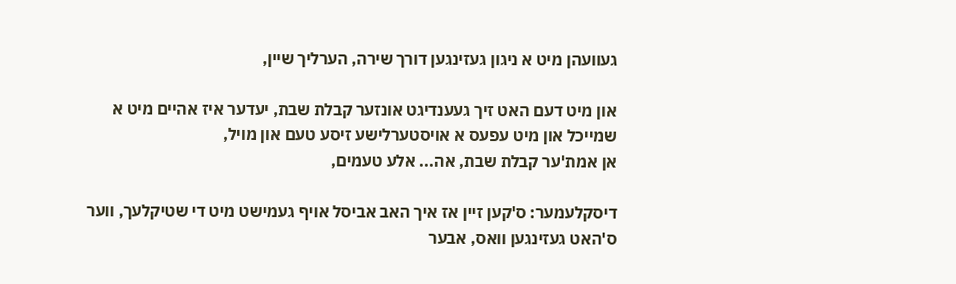געוועהן מיט א ניגון געזינגען דורך שירה, הערליך שיין,

און מיט דעם האט זיך געענדיגט אונזער קבלת שבת, יעדער איז אהיים מיט א שמייכל און מיט עפעס א אויסטערלישע זיסע טעם און מויל,
אן אמת'ער קבלת שבת, אה... אלע טעמים,

דיסקלעמער: ס'קען זיין אז איך האב אביסל אויף געמישט מיט די שטיקלעך, ווער ס'האט געזינגען וואס, אבער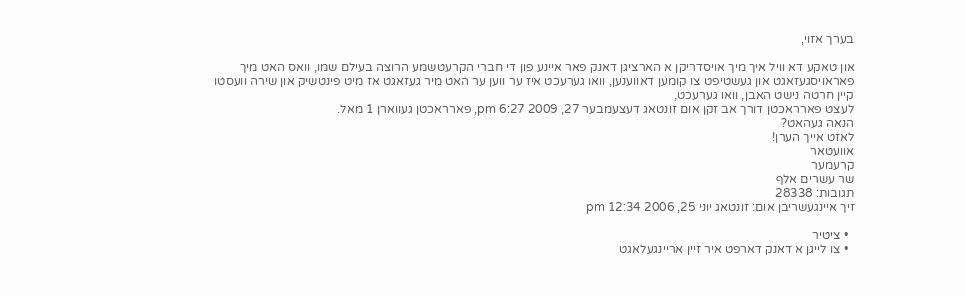בערך אזוי,

און טאקע דא וויל איך מיך אויסדריקן א הארציגן דאנק פאר איינע פון די חברי הקרעטשמע הרוצה בעילם שמו, וואס האט מיך פאראויסגעזאגט און געשטיפט צו קומען דאווענען, וואו גערעכט איז ער ווען ער האט מיר געזאגט אז מיט פינטשיק און שירה וועסטו קיין חרטה נישט האבן, וואו גערעכט,
לעצט פארראכטן דורך אב זקן אום זונטאג דעצעמבער 27, 2009 6:27 pm, פארראכטן געווארן 1 מאל.
הנאה געהאט?
לאזט אייך הערן!
אוועטאר
קרעמער
שר עשרים אלף
תגובות: 28338
זיך איינגעשריבן אום: זונטאג יוני 25, 2006 12:34 pm

  • ציטיר
  • צו לייגן א דאנק דארפט איר זיין אריינגעלאגט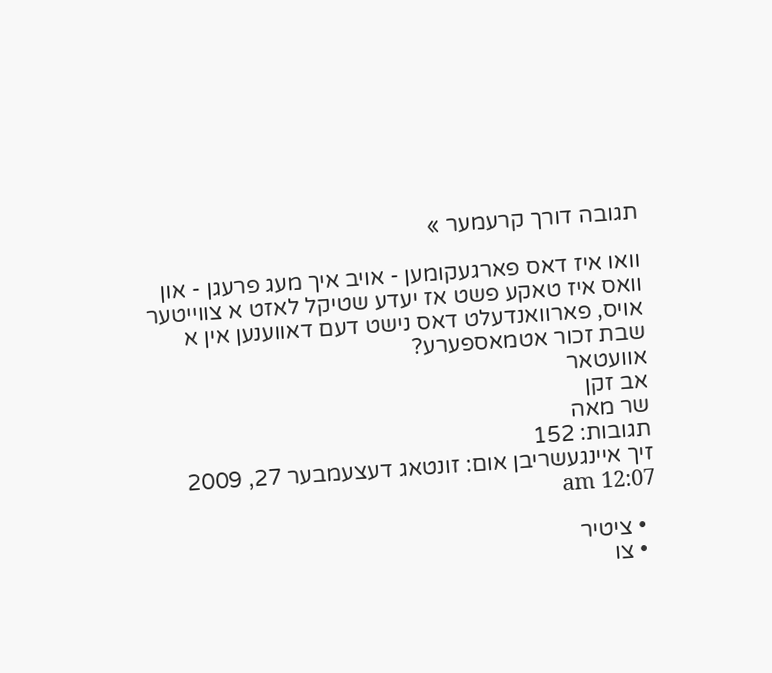תגובה דורך קרעמער »

וואו איז דאס פארגעקומען - אויב איך מעג פרעגן - און וואס איז טאקע פשט אז יעדע שטיקל לאזט א צווייטער אויס, פארוואנדעלט דאס נישט דעם דאווענען אין א שבת זכור אטמאספערע?
אוועטאר
אב זקן
שר מאה
תגובות: 152
זיך איינגעשריבן אום: זונטאג דעצעמבער 27, 2009 12:07 am

  • ציטיר
  • צו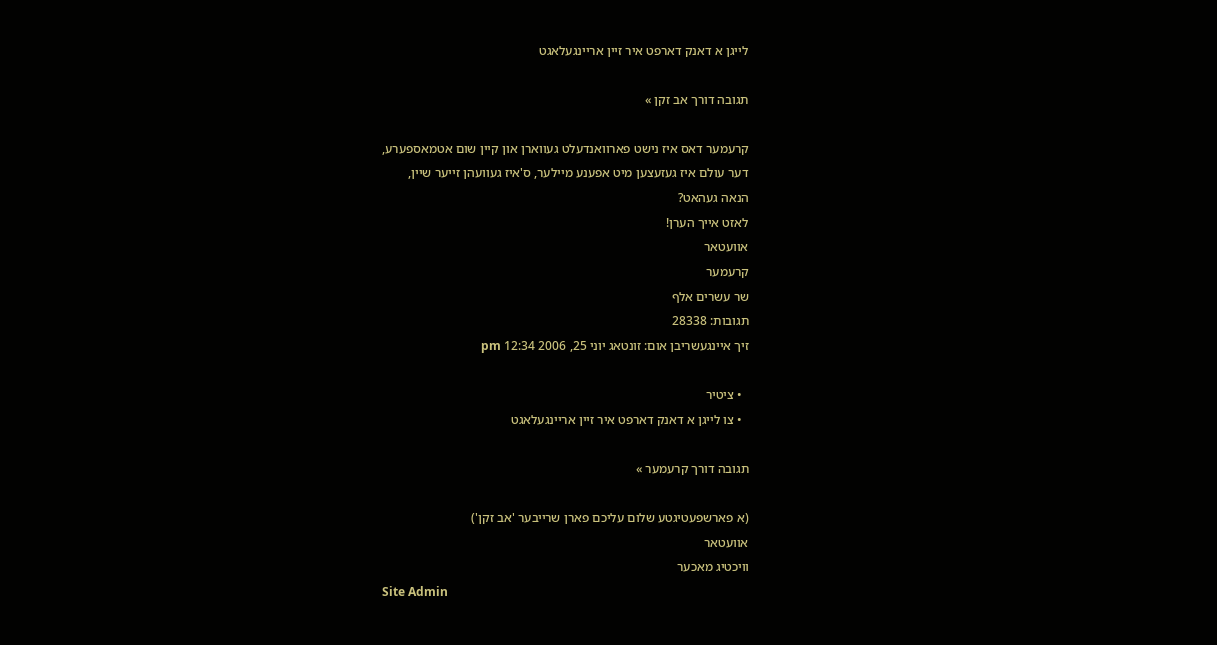לייגן א דאנק דארפט איר זיין אריינגעלאגט

תגובה דורך אב זקן »

קרעמער דאס איז נישט פארוואנדעלט געווארן און קיין שום אטמאספערע,
דער עולם איז געזעצען מיט אפענע מיילער, ס'איז געוועהן זייער שיין,
הנאה געהאט?
לאזט אייך הערן!
אוועטאר
קרעמער
שר עשרים אלף
תגובות: 28338
זיך איינגעשריבן אום: זונטאג יוני 25, 2006 12:34 pm

  • ציטיר
  • צו לייגן א דאנק דארפט איר זיין אריינגעלאגט

תגובה דורך קרעמער »

(א פארשפעטיגטע שלום עליכם פארן שרייבער 'אב זקן')
אוועטאר
וויכטיג מאכער
Site Admin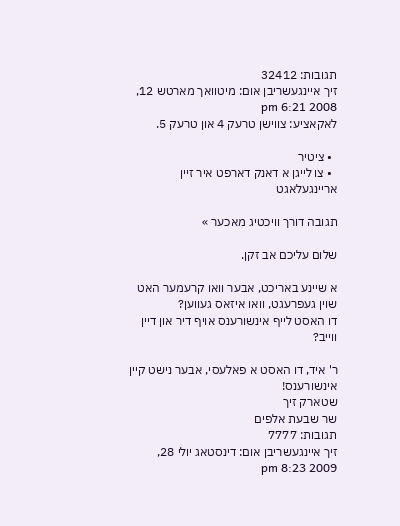תגובות: 32412
זיך איינגעשריבן אום: מיטוואך מארטש 12, 2008 6:21 pm
לאקאציע: צווישן טרעק 4 און טרעק 5.

  • ציטיר
  • צו לייגן א דאנק דארפט איר זיין אריינגעלאגט

תגובה דורך וויכטיג מאכער »

שלום עליכם אב זקן.

א שיינע באריכט, אבער וואו קרעמער האט שוין געפרעגט, וואו איזאס געווען?
דו האסט לייף אינשורענס אויף דיר און דיין ווייב?

ר' איד, דו האסט א פאלעסי, אבער נישט קיין אינשורענס!
שטארק זיך
שר שבעת אלפים
תגובות: 7777
זיך איינגעשריבן אום: דינסטאג יולי 28, 2009 8:23 pm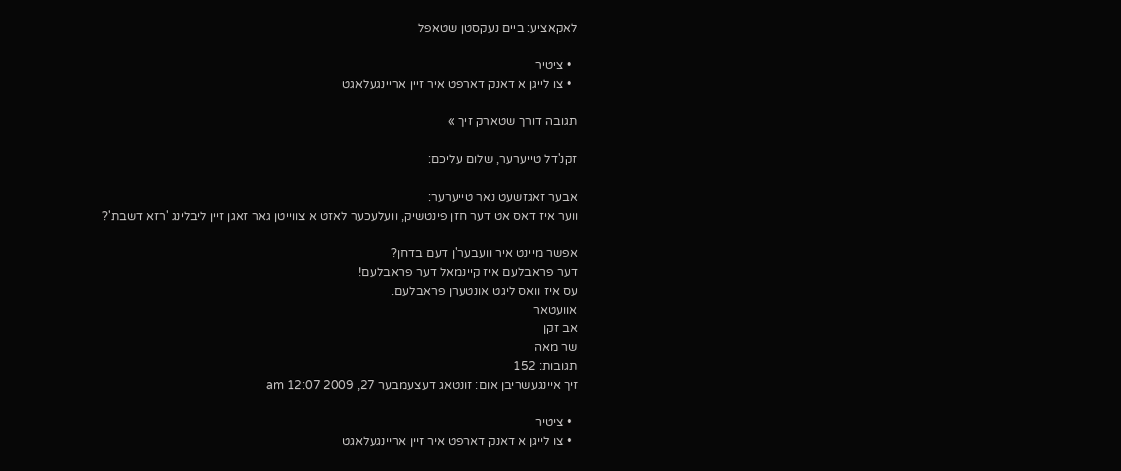לאקאציע: ביים נעקסטן שטאפל

  • ציטיר
  • צו לייגן א דאנק דארפט איר זיין אריינגעלאגט

תגובה דורך שטארק זיך »

זקנ'דל טייערער, שלום עליכם:

אבער זאגזשעט נאר טייערער:
ווער איז דאס אט דער חזן פינטשיק, וועלעכער לאזט א צווייטן גאר זאגן זיין ליבלינג 'רזא דשבת'?

אפשר מיינט איר וועבער'ן דעם בדחן?
דער פראבלעם איז קיינמאל דער פראבלעם!
עס איז וואס ליגט אונטערן פראבלעם.
אוועטאר
אב זקן
שר מאה
תגובות: 152
זיך איינגעשריבן אום: זונטאג דעצעמבער 27, 2009 12:07 am

  • ציטיר
  • צו לייגן א דאנק דארפט איר זיין אריינגעלאגט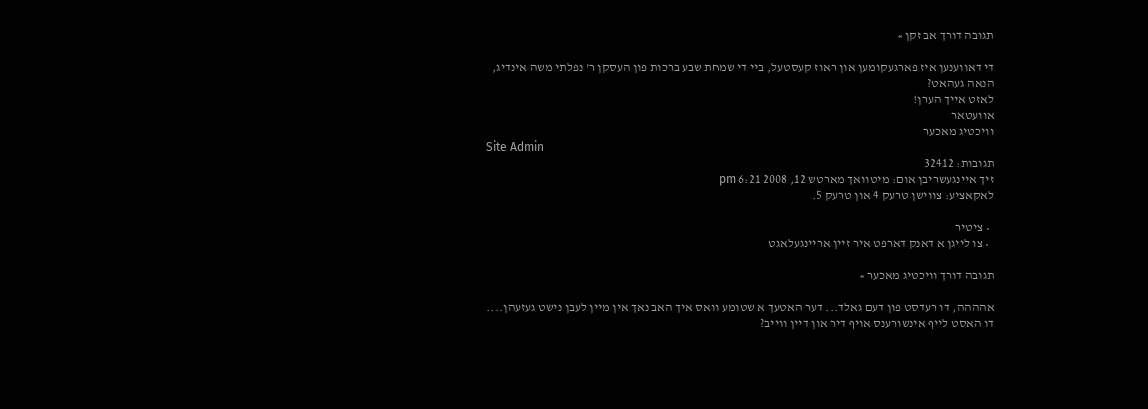תגובה דורך אב זקן »

די דאווענען איז פארגעקומען און ראוז קעסטעל, ביי די שמחת שבע ברכות פון העסקן ר' נפלתי משה אינדיג,
הנאה געהאט?
לאזט אייך הערן!
אוועטאר
וויכטיג מאכער
Site Admin
תגובות: 32412
זיך איינגעשריבן אום: מיטוואך מארטש 12, 2008 6:21 pm
לאקאציע: צווישן טרעק 4 און טרעק 5.

  • ציטיר
  • צו לייגן א דאנק דארפט איר זיין אריינגעלאגט

תגובה דורך וויכטיג מאכער »

אהההה, דו רעדסט פון דעם גאלד... דער האטעך א שטומע וואס איך האב נאך אין מיין לעבן נישט געזעהן....
דו האסט לייף אינשורענס אויף דיר און דיין ווייב?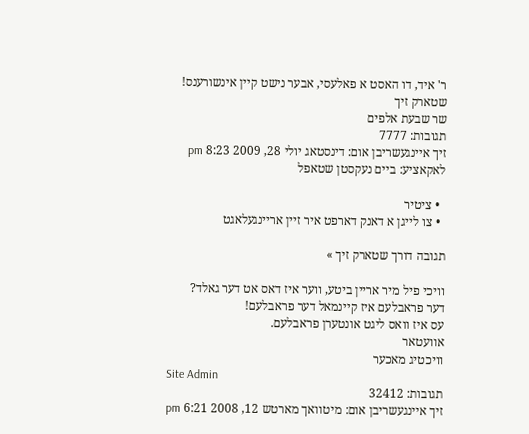ר' איד, דו האסט א פאלעסי, אבער נישט קיין אינשורענס!
שטארק זיך
שר שבעת אלפים
תגובות: 7777
זיך איינגעשריבן אום: דינסטאג יולי 28, 2009 8:23 pm
לאקאציע: ביים נעקסטן שטאפל

  • ציטיר
  • צו לייגן א דאנק דארפט איר זיין אריינגעלאגט

תגובה דורך שטארק זיך »

וויכי פיל מיר אריין ביטע, ווער איז דאס אט דער גאלד?
דער פראבלעם איז קיינמאל דער פראבלעם!
עס איז וואס ליגט אונטערן פראבלעם.
אוועטאר
וויכטיג מאכער
Site Admin
תגובות: 32412
זיך איינגעשריבן אום: מיטוואך מארטש 12, 2008 6:21 pm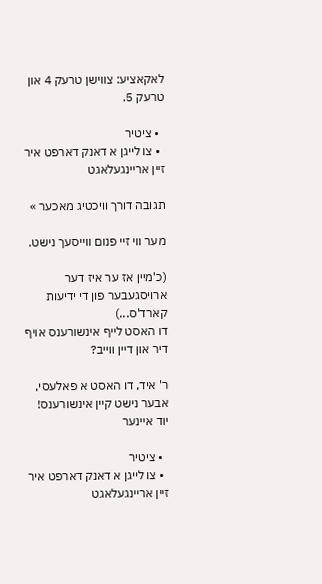לאקאציע: צווישן טרעק 4 און טרעק 5.

  • ציטיר
  • צו לייגן א דאנק דארפט איר זיין אריינגעלאגט

תגובה דורך וויכטיג מאכער »

מער ווי זיי פנום ווייסעך נישט.

(כ'מיין אז ער איז דער ארויסגעבער פון די ידיעות קארד'ס...)
דו האסט לייף אינשורענס אויף דיר און דיין ווייב?

ר' איד, דו האסט א פאלעסי, אבער נישט קיין אינשורענס!
יוד איינער

  • ציטיר
  • צו לייגן א דאנק דארפט איר זיין אריינגעלאגט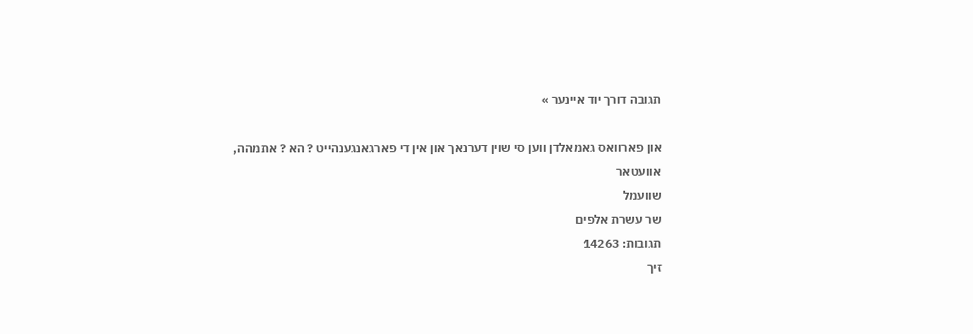תגובה דורך יוד איינער »

און פארוואס גאמאלדן ווען סי שוין דערנאך און אין די פארגאנגענהייט ? הא ? אתמהה,
אוועטאר
שוועמל
שר עשרת אלפים
תגובות: 14263
זיך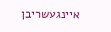איינגעשריבן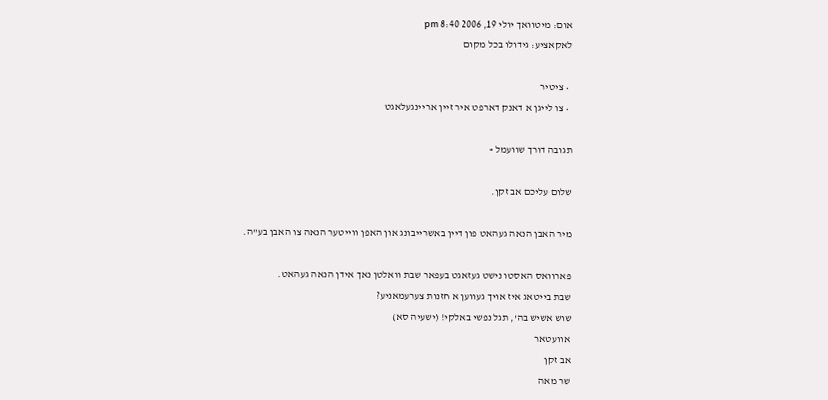אום: מיטוואך יולי 19, 2006 8:40 pm
לאקאציע: גידולו בכל מקום

  • ציטיר
  • צו לייגן א דאנק דארפט איר זיין אריינגעלאגט

תגובה דורך שוועמל »

שלום עליכם אב זקן.

מיר האבן הנאה געהאט פון דיין באשרייבונג און האפן ווייטער הנאה צו האבן בע"ה.

פארוואס האסטו נישט געזאגט בעפאר שבת וואלטן נאך אידן הנאה געהאט.
שבת בייטאג איז אויך געווען א חזנות צערעמאניע?
שוש אשיש בה', תגל נפשי באלקי! (ישעיה סא)
אוועטאר
אב זקן
שר מאה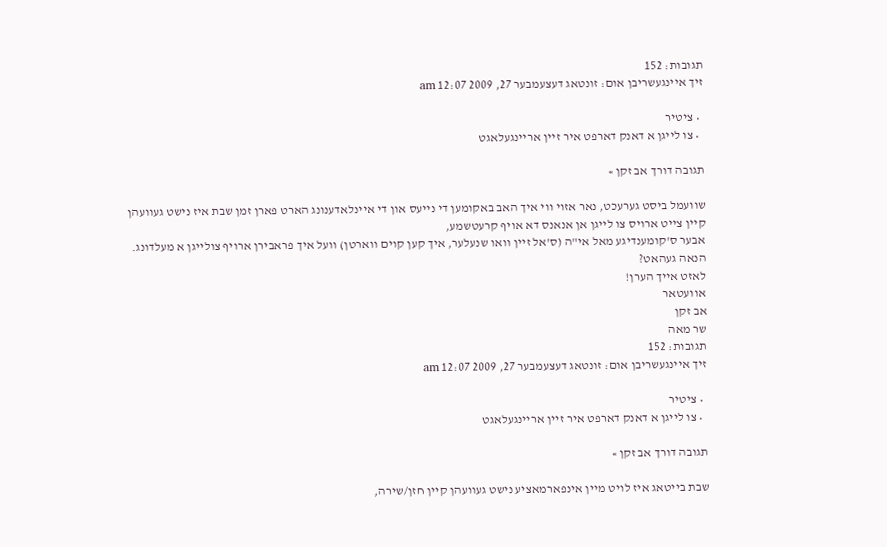תגובות: 152
זיך איינגעשריבן אום: זונטאג דעצעמבער 27, 2009 12:07 am

  • ציטיר
  • צו לייגן א דאנק דארפט איר זיין אריינגעלאגט

תגובה דורך אב זקן »

שוועמל ביסט גערעכט, נאר אזוי ווי איך האב באקומען די נייעס און די איינלאדענונג הארט פארן זמן שבת איז נישט געוועהן קיין צייט ארויס צו לייגן אן אנאנס דא אויף קרעטשמע,
אבער ס'קומענדיגע מאל אי"ה (ס'אל זיין וואו שנעלער, איך קען קוים ווארטן) וועל איך פראבירן ארויף צולייגן א מעלדונג.
הנאה געהאט?
לאזט אייך הערן!
אוועטאר
אב זקן
שר מאה
תגובות: 152
זיך איינגעשריבן אום: זונטאג דעצעמבער 27, 2009 12:07 am

  • ציטיר
  • צו לייגן א דאנק דארפט איר זיין אריינגעלאגט

תגובה דורך אב זקן »

שבת בייטאג איז לויט מיין אינפארמאציע נישט געוועהן קיין חזן/שירה,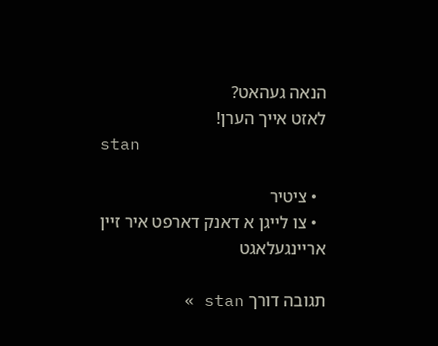הנאה געהאט?
לאזט אייך הערן!
stan

  • ציטיר
  • צו לייגן א דאנק דארפט איר זיין אריינגעלאגט

תגובה דורך stan »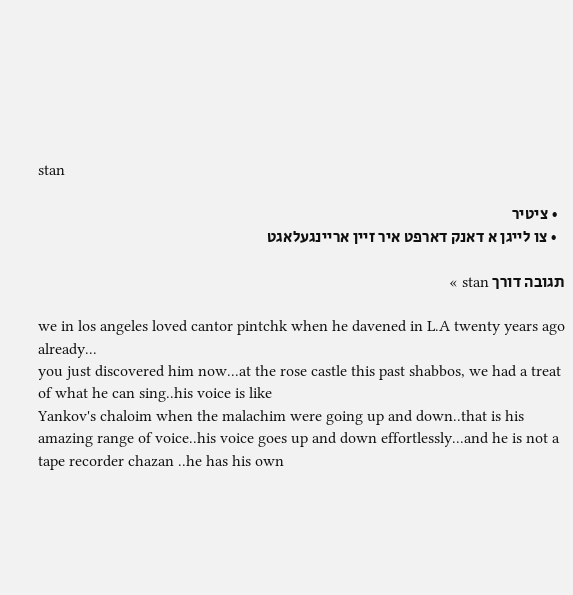stan

  • ציטיר
  • צו לייגן א דאנק דארפט איר זיין אריינגעלאגט

תגובה דורך stan »

we in los angeles loved cantor pintchk when he davened in L.A twenty years ago already...
you just discovered him now...at the rose castle this past shabbos, we had a treat of what he can sing..his voice is like
Yankov's chaloim when the malachim were going up and down..that is his amazing range of voice..his voice goes up and down effortlessly...and he is not a tape recorder chazan ..he has his own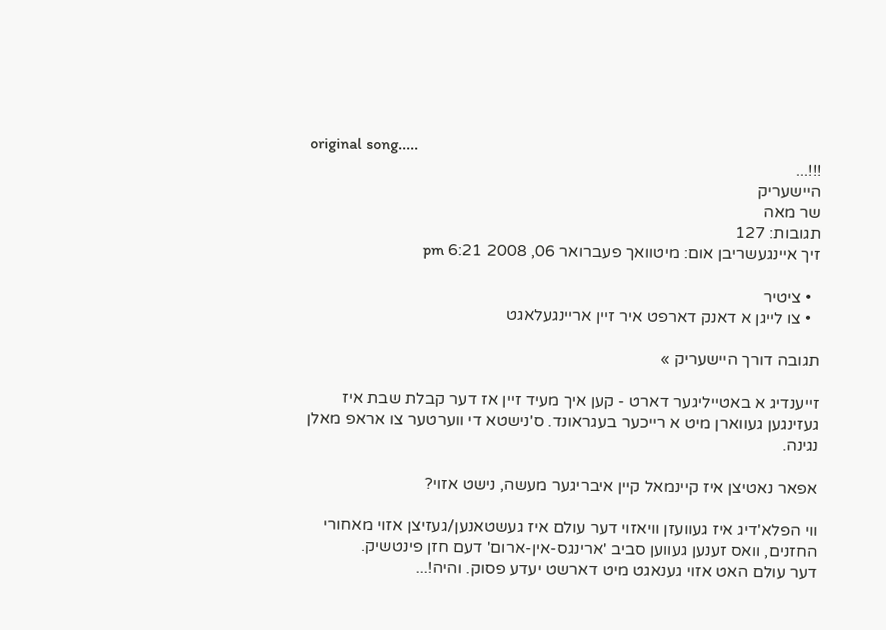original song.....
!!!...
היישעריק
שר מאה
תגובות: 127
זיך איינגעשריבן אום: מיטוואך פעברואר 06, 2008 6:21 pm

  • ציטיר
  • צו לייגן א דאנק דארפט איר זיין אריינגעלאגט

תגובה דורך היישעריק »

זייענדיג א באטייליגער דארט - קען איך מעיד זיין אז דער קבלת שבת איז געזינגען געווארן מיט א רייכער בעגראונד. ס'נישטא די ווערטער צו אראפ מאלן נגינה.

אפאר נאטיצן איז קיינמאל קיין איבריגער מעשה, נישט אזוי?

ווי הפלא'דיג איז געוועזן וויאזוי דער עולם איז געשטאנען/געזיצן אזוי מאחורי החזנים, וואס זענען געווען סביב 'ארינגס-אין-ארום' דעם חזן פינטשיק.
דער עולם האט אזוי גענאגט מיט דארשט יעדע פסוק. והיה!...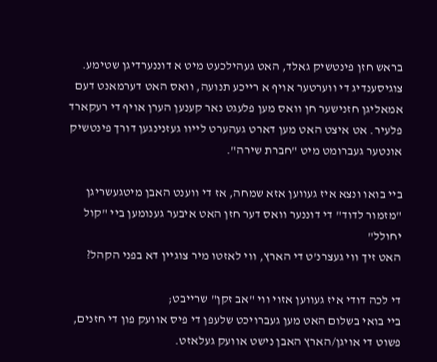בראש חזן פינטשיק גאלד, האט געהילכעט מיט א דוננערדיגן שטימע. צוגיסענדיג די ווערטער אויף א רייכע תנועה, וואס האט דערמאנט דעם אמאליגן חזנישער חן וואס מען פלעגט נאר קענען הערן אויף די רעקארד פלעיר. אט איצט האט מען דארט געהערט לייוו געזנינגען דורך פינטשיק אונטער געברומט מיט "חברת שירה".

ביי בואו ונצא איז געווען אזא שמחה, אז די ווענט האבן מיטגעשריגן "מזמור לדוד" די דוננער וואס דער חזן האט איבער גענומען ביי "קול יחולל"
האט זיך ווי געצרנ'ט די הארץ, ווי לאזטו מיר צוגיין דא בפני הקהל?

די לכה דודי איז געווען אזוי ווי "אב זקן" שרייבט;
ביי בואי בשלום האט מען געברויכט שלעפן די פיס אוועק פון די חזנים, פשוט די אויגן/הארץ האבן נישט אוועק געלאזט.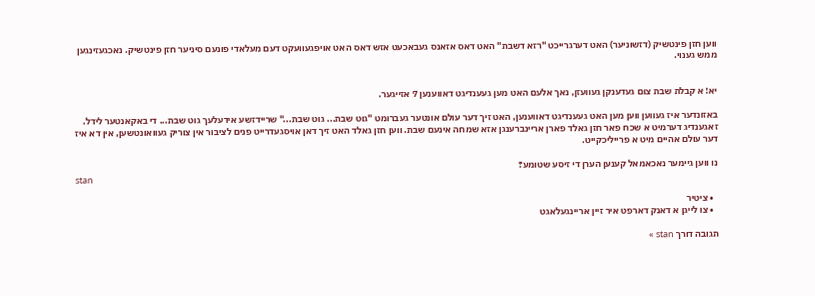ווען חזן פינטשיק (דזשוניער) האט דערגרייכט "רזא דשבת" האט דאס אזאנס געבאכעט אזש דאס האט אויפגעוועקט דעם מעלאדי פונעם סיניער חזן פינטשיק. נאכגעזינגען ממש גענוי.


יא! א קבלת שבת צום געדענקן געוועזן, נאך אלעם האט מען געענדיגט דאווענען 7 אזייגער.

באזונדער איז געווען ווען מען האט געענדיגט דאווענען, האט זיך דער עולם אונטער געברומט "גוט שבת... גוט שבת..." שריידזשע אידעלעך גוט שבת... די באקאנטער לידל. זאגענדיג דערמיט א שכח פאר חזן גאלד פארן אריינברענגן אזא שמחה אינעם שבת. ווען חזן גאלד האט זיך דאן אויסגעדרייט פנים לציבור אין צוריק געוואונטשען, אין דא איז דער עולם אהיים מיט א פרייליכקייט.

נו ווען גיימער נאכאמאל קענען הערן די זיסע שטומע?
stan

  • ציטיר
  • צו לייגן א דאנק דארפט איר זיין אריינגעלאגט

תגובה דורך stan »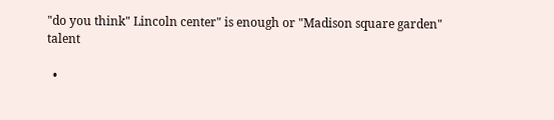"do you think" Lincoln center" is enough or "Madison square garden"
talent

  •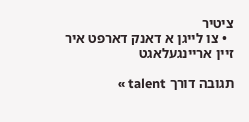ציטיר
  • צו לייגן א דאנק דארפט איר זיין אריינגעלאגט

תגובה דורך talent »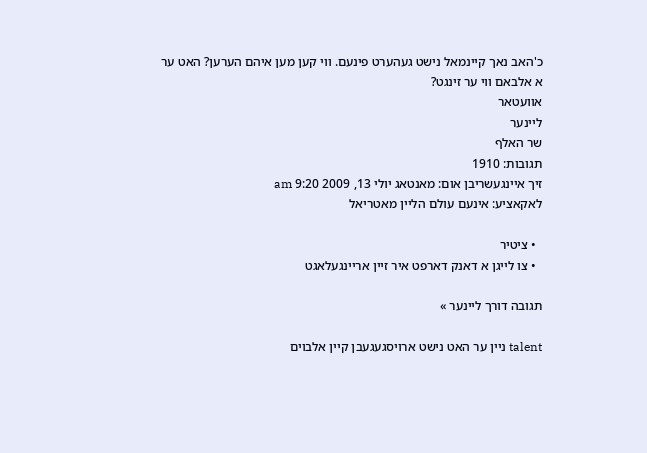כ'האב נאך קיינמאל נישט געהערט פינעם. ווי קען מען איהם הערען? האט ער א אלבאם ווי ער זינגט?
אוועטאר
ליינער
שר האלף
תגובות: 1910
זיך איינגעשריבן אום: מאנטאג יולי 13, 2009 9:20 am
לאקאציע: אינעם עולם הליין מאטריאל

  • ציטיר
  • צו לייגן א דאנק דארפט איר זיין אריינגעלאגט

תגובה דורך ליינער »

talent ניין ער האט נישט ארויסגעגעבן קיין אלבוים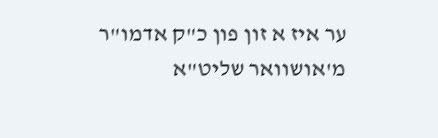ער איז א זון פון כ"ק אדמו"ר מ'אושוואר שליט"א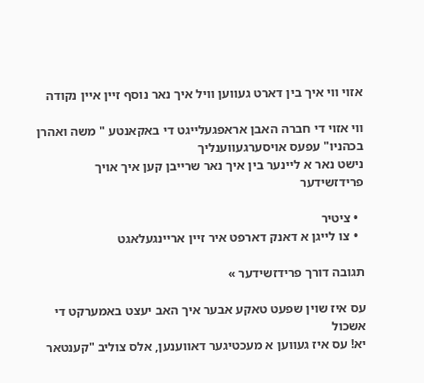אזוי ווי איך בין דארט געווען וויל איך נאר נוסף זיין איין נקודה

ווי אזוי די חברה האבן אראפגעלייגט די באקאנטע " משה ואהרן בכהניו" עפעס אויסערגעווענליך
נישט נאר א ליינער בין איך נאר שרייבן קען איך אויך
פרידזשידער

  • ציטיר
  • צו לייגן א דאנק דארפט איר זיין אריינגעלאגט

תגובה דורך פרידזשידער »

עס איז שוין שפעט טאקע אבער איך האב יעצט באמערקט די אשכול
יא! עס איז געווען א מעכטיגער דאווענען, אלס צוליב "קענטאר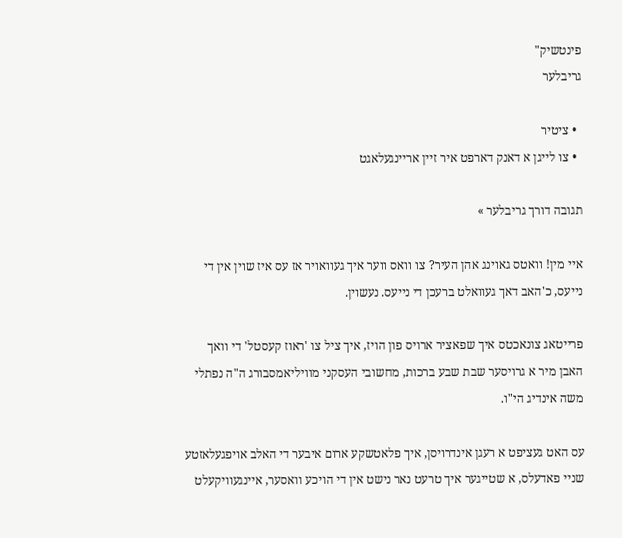פינטשיק"
גריבלער

  • ציטיר
  • צו לייגן א דאנק דארפט איר זיין אריינגעלאגט

תגובה דורך גריבלער »

איי מין! וואטס גאוינג אהן העיר? צו וואס ווער איך געוואויר אז עס איז שוין אין די נייעס, כ'האב דאך געוואלט ברעכן די נייעס. נעשוין.

פרייטאג צונאכטס איך שפאציר ארויס פון הויז, איך ציל צו 'ראוז קעסטל' די וואך האבן מיר א גרויסער שבת שבע ברכות, מחשובי העסקני מוויליאמסבורג ה"ה נפתלי משה אינדיג הי"ו.

עס האט געציפט א רעגן אינדרויסן, איך פלאטשקע ארום איבער די האלב אויפגעלאזטע שניי פאדעלס, א שטייגער איך טרעט נאר נישט אין די הויכע וואסער, איינגעוויקעלט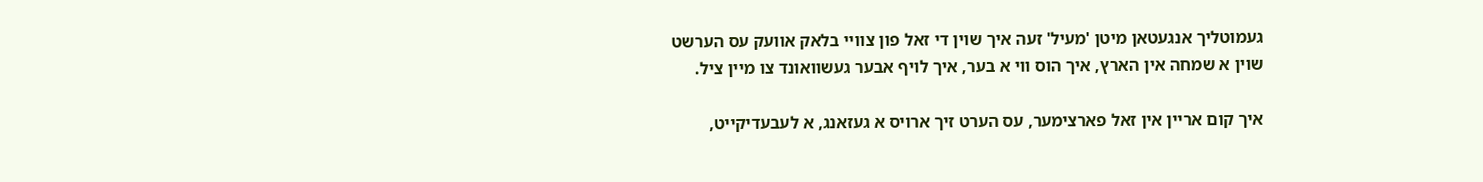געמוטליך אנגעטאן מיטן 'מעיל' זעה איך שוין די זאל פון צוויי בלאק אוועק עס הערשט שוין א שמחה אין הארץ, איך הוס ווי א בער, איך לויף אבער געשוואונד צו מיין ציל.

איך קום אריין אין זאל פארצימער, עס הערט זיך ארויס א געזאנג, א לעבעדיקייט,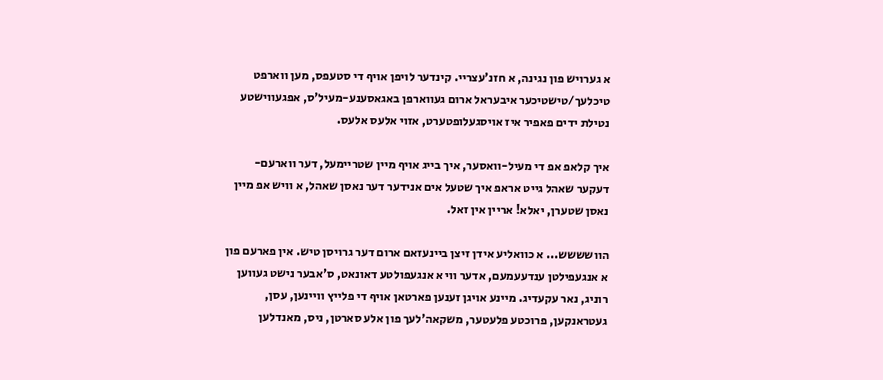א גערויש פון נגינה, א חזנ'עצריי. קינדער לויפן אויף די סטעפס, מען ווארפט טיכלעך/טישטיכער איבעראל ארום געווארפן באגאסענע-מעיל'ס, אפגעווישטע נטילת ידים פאפיר איז אויסגעלופטערט, אזוי אלעס אלעס.

איך קלאפ אפ די מעיל-וואסער, איך בייג אויף מיין שטריימעל, דער ווארעם-דעקער שאהל גייט אראפ איך שטעל אים אנידער דער נאסן שאהל, א וויש אפ מיין נאסן שטערן, יאלא! אריין אין זאל.

הוושששש... א כוואליע אידן זיצן ביינעזאם ארום דער גרויסן טיש. אין פארעם פון א אנגעפילטן ענדעעמעם, אדער ווי א אנגעפולטע דאונאט, ס'אבער נישט געווען רוניג, נאר עקעדיג. מיינע אויגן זענען פארטאן אויף די פלייץ וויינען, עסן, געטראנקען, פרוכטע פלעטער, משקאה'לעך פון אלע סארטן, ניס, מאנדלען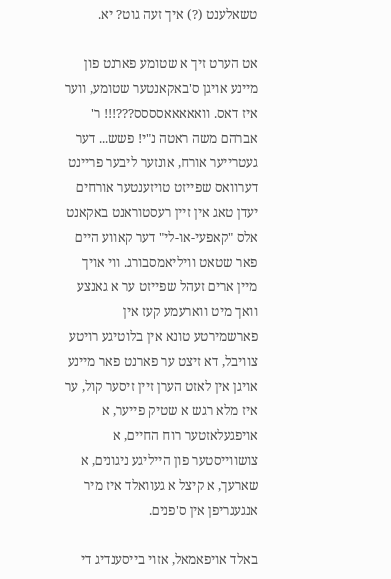טשאלענט (?) איך זעה גוט? יא.

אט הערט זיך א שטומע פארנט פון מיינע אויגן ס'באקאנטער שטומע, ווער איז דאס. וואאאאאסססס???!!! ר' אברהם משה ראטה נ"י! פשש... דער געטרייער אורח, אונזער ליבער פריינט דערוואס שפייזט טויזענטער אורחים יעדן טאג אין זיין רעסטוראנט באקאנט אלס "קאפעי-או-לי" דער קאווע היים פאר שטאט וויליאמסבורג. ווי אויך מיין ארים זעהל שפייזט ער א גאנצע וואך מיט ווארעמע קעז אין פארשמירטע טונא אין בלוטיגע רויטע צוויבל, דא זיצט ער פארנט פאר מיינע אויגן אין לאזט הערן זיין זיסער קול, ער איז מלא רגש א שטיק פייער, א אויפגעלאזטער רוח החיים, א צושווייסטער פון הייליגע ניגונים, א שארעך, א קיצל א געוואלד איז מיר אנגעגריפן אין ס'פנים.

באלד אויפאמאל, אזוי בייסענדיג די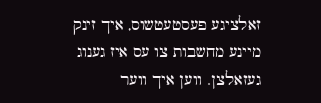זאלציגע פעסטעטשוס, איך זינק מיינע מחשבות צו עס איז גענוג געזאלצן. ווען איך ווער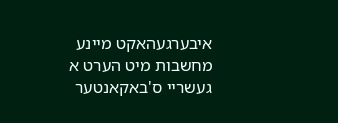איבערגעהאקט מיינע מחשבות מיט הערט א געשריי ס'באקאנטער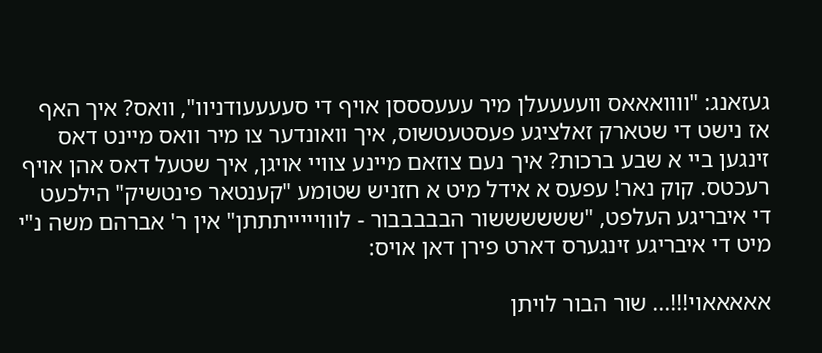געזאנג: "וווואאאס וועעעעלן מיר עעעסססן אויף די סעעעעודניוו", וואס? איך האף אז נישט די שטארק זאלציגע פעסטעטשוס, איך וואונדער צו מיר וואס מיינט דאס זינגען ביי א שבע ברכות? איך נעם צוזאם מיינע צוויי אויגן, איך שטעל דאס אהן אויף רעכטס. קוק נאר! עפעס א אידל מיט א חזניש שטומע "קענטאר פינטשיק" הילכעט די איבריגע העלפט, "ששששששור הבבבבבור - לווויייייתתתן" אין ר' אברהם משה נ"י מיט די איבריגע זינגערס דארט פירן דאן אויס:

אאאאאוי!!!... שור הבור לויתן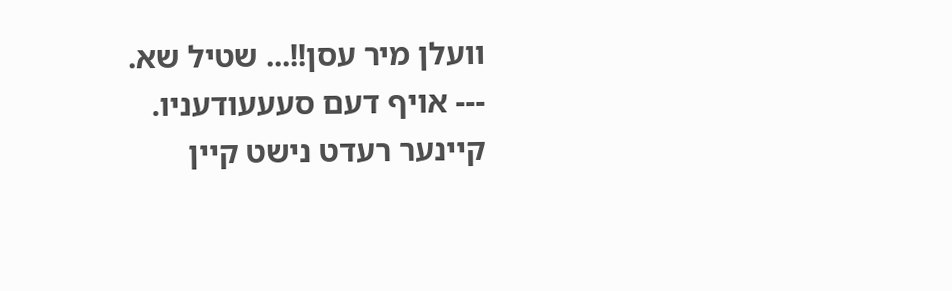וועלן מיר עסן!!... שטיל שא. --- אויף דעם סעעעודעניו. קיינער רעדט נישט קיין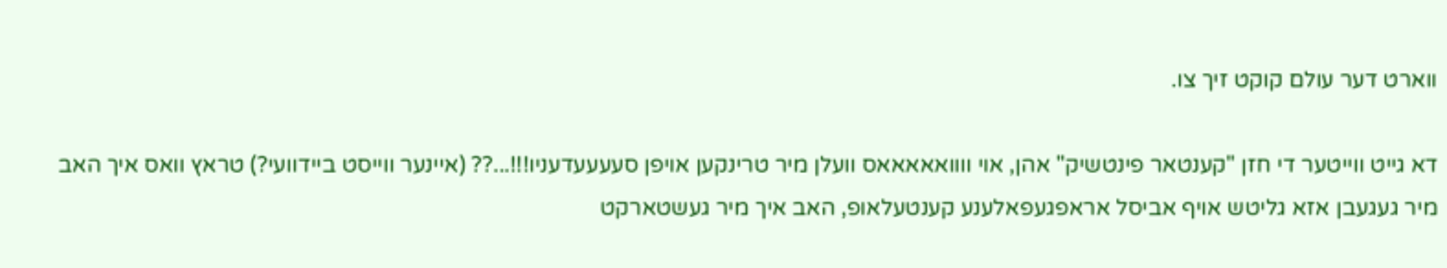ווארט דער עולם קוקט זיך צו.

דא גייט ווייטער די חזן "קענטאר פינטשיק" אהן, אוי וווואאאאאס וועלן מיר טרינקען אויפן סעעעעדעניו!!!...?? (איינער ווייסט ביידוועי?) טראץ וואס איך האב מיר געגעבן אזא גליטש אויף אביסל אראפגעפאלענע קענטעלאופ, האב איך מיר געשטארקט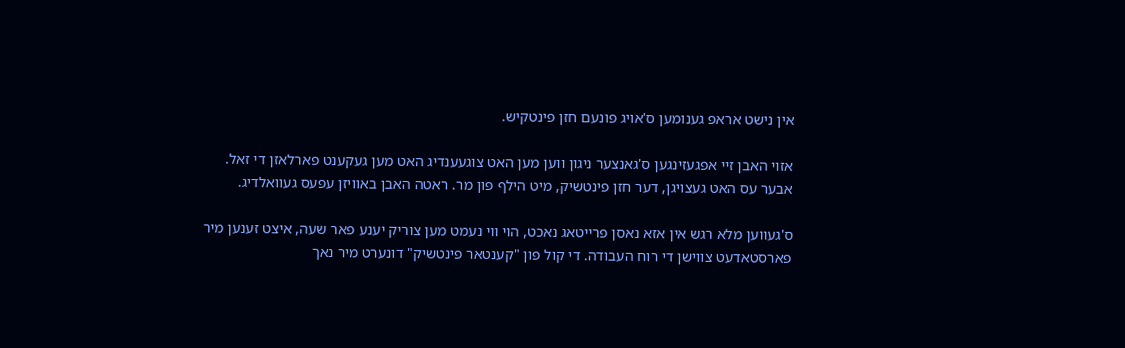אין נישט אראפ גענומען ס'אויג פונעם חזן פינטקיש.

אזוי האבן זיי אפגעזינגען ס'גאנצער ניגון ווען מען האט צוגעענדיג האט מען געקענט פארלאזן די זאל. אבער עס האט געצויגן, דער חזן פינטשיק, מיט הילף פון מר. ראטה האבן באוויזן עפעס געוואלדיג.

ס'געווען מלא רגש אין אזא נאסן פרייטאג נאכט, הוי ווי נעמט מען צוריק יענע פאר שעה, איצט זענען מיר פארסטאדעט צווישן די רוח העבודה. די קול פון "קענטאר פינטשיק" דונערט מיר נאך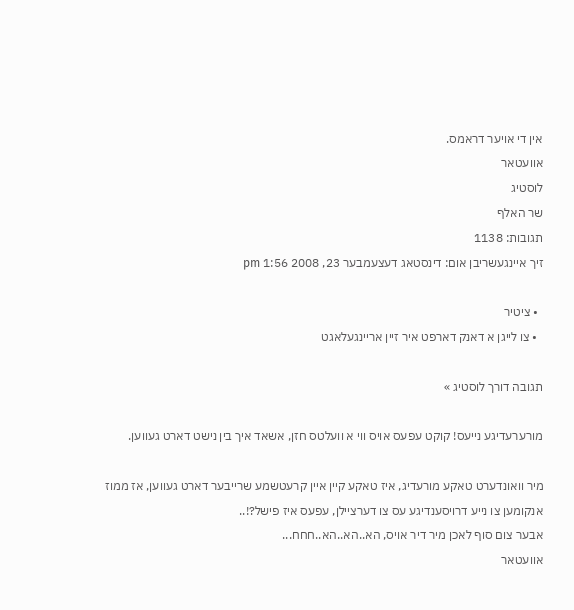אין די אויער דראמס.
אוועטאר
לוסטיג
שר האלף
תגובות: 1138
זיך איינגעשריבן אום: דינסטאג דעצעמבער 23, 2008 1:56 pm

  • ציטיר
  • צו לייגן א דאנק דארפט איר זיין אריינגעלאגט

תגובה דורך לוסטיג »

מורערעדיגע נייעס! קוקט עפעס אויס ווי א וועלטס חזן, אשאד איך בין נישט דארט געווען.

מיר וואונדערט טאקע מורעדיג, איז טאקע קיין איין קרעטשמע שרייבער דארט געווען, אז ממוז אנקומען צו נייע דרויסענדיגע עס צו דערציילן, עפעס איז פישל?!..
אבער צום סוף לאכן מיר דיר אויס, הא..הא..הא..חחח...
אוועטאר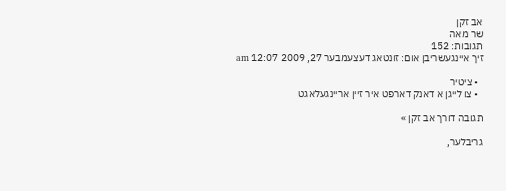אב זקן
שר מאה
תגובות: 152
זיך איינגעשריבן אום: זונטאג דעצעמבער 27, 2009 12:07 am

  • ציטיר
  • צו לייגן א דאנק דארפט איר זיין אריינגעלאגט

תגובה דורך אב זקן »

גריבלער,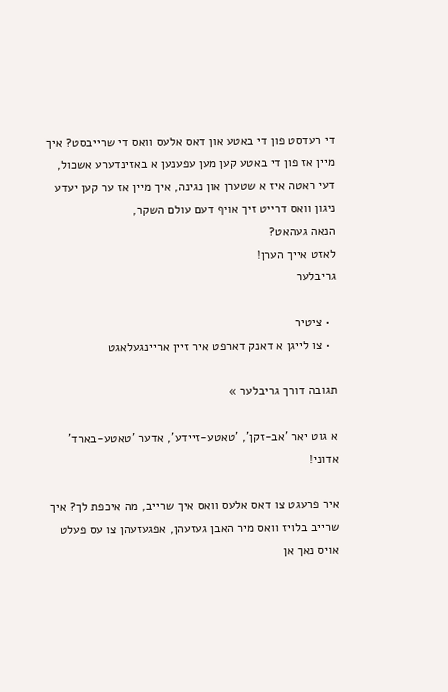די רעדסט פון די באטע און דאס אלעס וואס די שרייבסט? איך מיין אז פון די באטע קען מען עפענען א באזינדערע אשכול,
דעי ראטה איז א שטערן און נגינה, איך מיין אז ער קען יעדע ניגון וואס דרייט זיך אויף דעם עולם השקר,
הנאה געהאט?
לאזט אייך הערן!
גריבלער

  • ציטיר
  • צו לייגן א דאנק דארפט איר זיין אריינגעלאגט

תגובה דורך גריבלער »

א גוט יאר 'אב-זקן', 'טאטע-זיידע', אדער 'טאטע-בארד' אדוני!

איר פרעגט צו דאס אלעס וואס איך שרייב, מה איכפת לך? איך שרייב בלויז וואס מיר האבן געזעהן, אפגעזעהן צו עס פעלט אויס נאך אן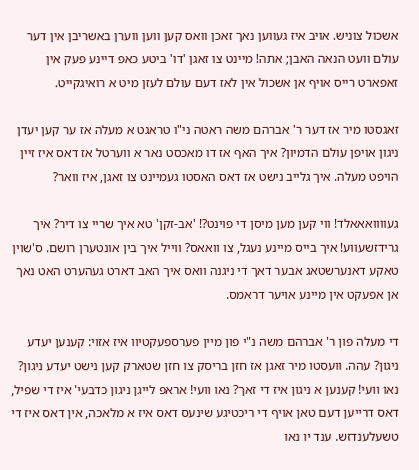אשכול צוניש. אויב איז געווען נאך זאכן וואס קען ווען ווערן באשריבן אין דער עולם וועט הנאה האבן; אתה! מיינט צו זאגן 'דו' ביטע כאפ דיינע פעק אין זאפארט רייס אויף אן אשכול אין לאז דעם עולם לעזן מיט א רואיגקייט.

זאגסטו מיר אז דער ר' אברהם משה ראטה ני"ו טראגט א מעלה אז ער קען יעדן ניגון אויפן עולם הדמיון? איך האף אז דו מאכסט נאר א ווערטל אז דאס איז זיין הויפט מעלה. איך גלייב נישט אז דאס האסטו געמיינט צו זאגן, איז וואר?

געוווואאאלד! ווי קען מען מיסן די פוינט?! 'אב-זקן' טא איך שריי צו דיר? איך גרידזשעווע! איך בייס מיינע נעגל, צו וואאס? ווייל איך בין אונטערן רושם. ס'שוין טאקע דאנערשטאג אבער דאך די ניגנה וואס איך האב דארט געהערט האט נאך אן אפעקט אין מיינע אויער דראמס.

די מעלה פון ר' אברהם משה נ"י פון מיין פערספעקטיוו איז אזוי: קענען יעדע ניגון? עהה. וועסטו מיר זאגן אז חזן בריסק צו חזן שטארק קען נישט יעדע ניגון? נאו וועי! קענען א ניגון איז די זאך? נאו וועי! אראפ לייגן ניגון כדבעי' איז די שפיל, דאס דרייען דעם טאן אויף די ריכטיגע שינעס דאס איז א מלאכה, אין דאס איז די טשעלענדזש. ענד יו נאו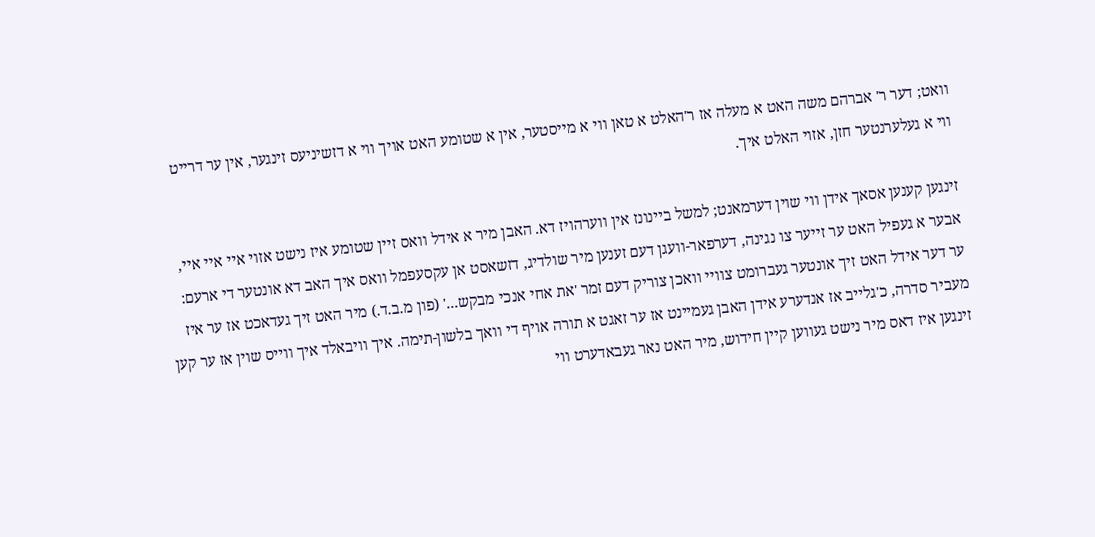וואט; דער ר' אברהם משה האט א מעלה אז ר'האלט א טאן ווי א מייסטער, אין א שטומע האט אויך ווי א דזשיניעס זינגער, אין ער דרייט ווי א געלערנטער חזן, אזוי האלט איך.

זינגען קענען אסאך אידן ווי שוין דערמאנט; למשל ביינונז אין ווערהויז דא. האבן מיר א אידל וואס זיין שטומע איז נישט אזוי איי איי איי, אבער א געפיל האט ער זייער צו נגינה, דערפאר-וועגן דעם זענען מיר שולדיג, דזשאסט אן עקסעפמל וואס איך האב דא אונטער די ארעם: ער דער אידל האט זיך אונטער געברומט צוויי וואכן צוריק דעם זמר 'את אחי אנכי מבקש...' (פון מ.ב.ד.) מיר האט זיך געדאכט אז ער איז מעביר סדרה, כ'גלייב אז אנדערע אידן האבן געמיינט אז ער זאגט א תורה אויף די וואך בלשון-תימה. איך וויבאלד איך ווייס שוין אז ער קען זינגען איז דאס מיר נישט געווען קיין חידוש, מיר האט נאר געבאדערט ווי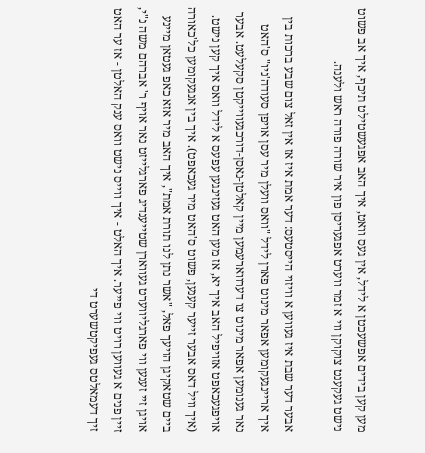מען קען בידים אפשעכטן א לידל, אין געס וואט, איך האב אפגעשטילט תיכף, איך אב פשוט נישט געקענט צוקוקן ווי א זמר ווערט אפגעריסן פון איר שורה פורה ראש ולענה.

אבער דער שבת איז געווען א וויזוי הייסטעס: דער אמת איז אז אין זאל צום שבע ברכות בין איך אריינגעקומען אפאר מינוט פארן לידל "וואס וועלן מיר עסן אויפן סעודה'ניו" ס'האט נאר גענומען אפאר מינוט צו דערווארעמען מיין קאלטן-נאסן-דורכגעווייקטן סקעלעט. אבער אויפגעכאפט אזויפיל האב איך יא, אז מען האט געזינגען עפעס א לידל וואס איך קען נישט. (איך וויל דאס אבער זייער קענען, פשוט ס'האט מיר געכאפט). איך בין אנגעקומען כל'כאורה ביים שטאקיגן הויעך פאל, "אשר נתן לנו תורת אמת", איך האב מיר אזא כאפ געטאן מיינע אויגן זיי זענען ווי פארגליווערט געווארן שטייענדיג פארגלייזט נאר אויף ר' אברהם משה נ"י, זיין פנים א געווען רויט ווי פייער. איך האלט - איך ווייס נישט וואס ענק האלטן - אז ער האט זיך דעמאלטס געפיקטשערט די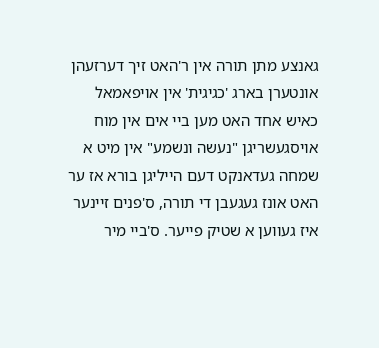גאנצע מתן תורה אין ר'האט זיך דערזעהן אונטערן בארג 'כגיגית' אין אויפאמאל כאיש אחד האט מען ביי אים אין מוח אויסגעשריגן "נעשה ונשמע" אין מיט א שמחה געדאנקט דעם הייליגן בורא אז ער האט אונז געגעבן די תורה, ס'פנים זיינער איז געווען א שטיק פייער. ס'ביי מיר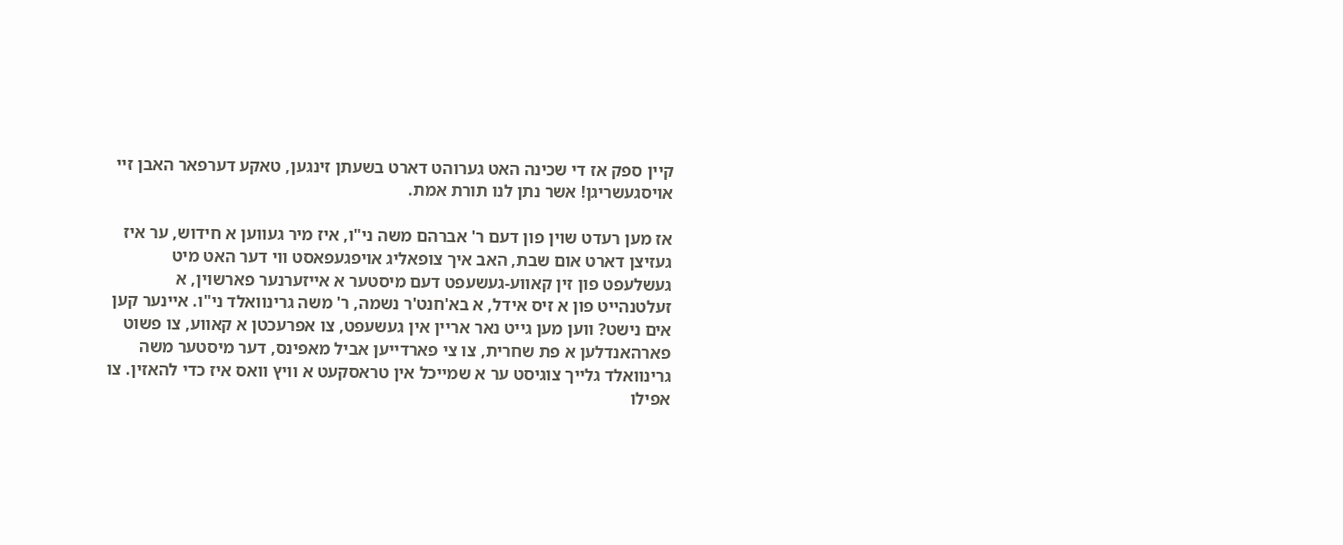קיין ספק אז די שכינה האט גערוהט דארט בשעתן זינגען, טאקע דערפאר האבן זיי אויסגעשריגן! אשר נתן לנו תורת אמת.

אז מען רעדט שוין פון דעם ר' אברהם משה ני"ו, איז מיר געווען א חידוש, ער איז געזיצן דארט אום שבת, האב איך צופאליג אויפגעפאסט ווי דער האט מיט געשלעפט פון זין קאווע-געשעפט דעם מיסטער א אייזערנער פארשוין, א זעלטנהייט פון א זיס אידל, א בא'חנט'ר נשמה, ר' משה גרינוואלד ני"ו. איינער קען אים נישט? ווען מען גייט נאר אריין אין געשעפט, צו אפרעכטן א קאווע, צו פשוט פארהאנדלען א פת שחרית, צו צי פארדייען אביל מאפינס, דער מיסטער משה גרינוואלד גלייך צוגיסט ער א שמייכל אין טראסקעט א וויץ וואס איז כדי להאזין. צו אפילו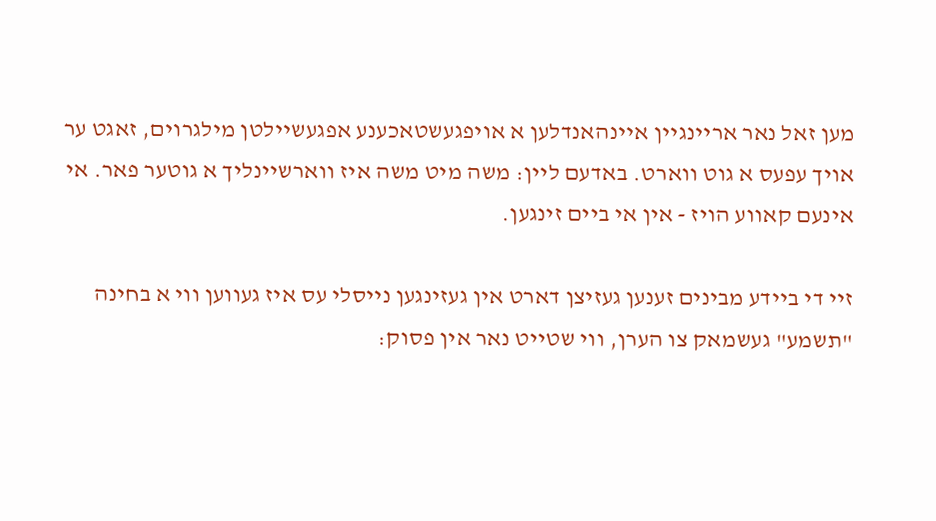מען זאל נאר אריינגיין איינהאנדלען א אויפגעשטאכענע אפגעשיילטן מילגרוים, זאגט ער אויך עפעס א גוט ווארט. באדעם ליין: משה מיט משה איז ווארשיינליך א גוטער פאר. אי אינעם קאווע הויז - אין אי ביים זינגען.

זיי די ביידע מבינים זענען געזיצן דארט אין געזינגען נייסלי עס איז געווען ווי א בחינה "תשמע" געשמאק צו הערן, ווי שטייט נאר אין פסוק: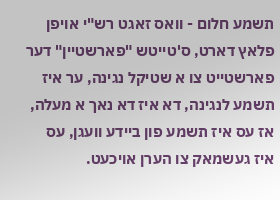תשמע חלום - וואס זאגט רש"י אויפן פלאץ דארט, ס'טייטש "פארשטיין" דער פארשטייט צו א שטיקל נגינה, ער איז תשמע לנגינה, דא איז דא נאך א מעלה, אז עס איז תשמע פון ביידע וועגן, עס איז געשמאק צו הערן אויכעט.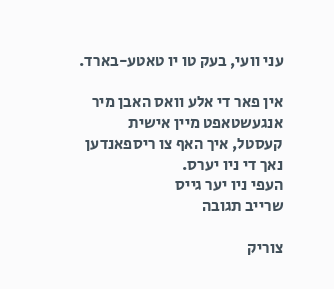עני וועי, בעק טו יו טאטע-בארד.

אין פאר די אלע וואס האבן מיר אנגעשטאפט מיין אישית קעסטל, איך האף צו ריספאנדען נאך די ניו יערס.
העפי ניו יער גייס
שרייב תגובה

צוריק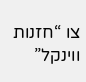צו “חזנות ווינקל”